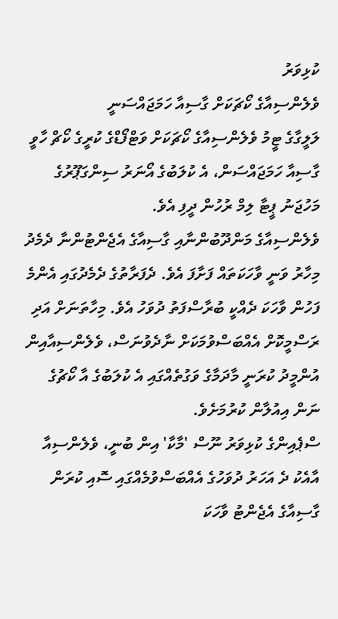ކުޅިވަރު
ވެލެންސިއާގެ ކޯޗަކަށް ގާސިއާ ހަމަޖައްސަނީ
ލަލީގާގެ ޓީމު ވެލެންސިއާގެ ކޯޗަކަށް ވަޓްފޯޑްގެ ކުރީގެ ކޯޗް ހާވީ ގާސިއާ ހަމަޖައްސަން، އެ ކުލަބުގެ އޯނަރު ސިންގަޕޫރުގެ މަހުޖަނު ޕީޓާ ލިމް ރުހުން ދީފި އެވެ.
ވެލެންސިއާގެ މަންދޫބުންނާއި ގާސިއާގެ އެޖެންޓުންނާ ދެމެދު މިހާރު ވަނީ ވާހަކަތައް ފަށާފަ އެވެ. ދެފަރާތުގެ ދެމެދުގައި އެންމެ ފަހުން ވާހަކަ ދެއްކީ ބުރާސްފަތު ދުވަހު އެވެ. މިހާތަނަށް އަދި ރަސްމީކޮށް އެއްބަސްވުމަކަށް ނާދެވުނަސް، ވެލެންސިއާއިން އުންމީދު ކުރަނީ މާދަމާގެ ވަގުތެއްގައި އެ ކުލަބުގެ އާ ކޯޗުގެ ނަން އިއުލާން ކުރުމަށެވެ.
ސްޕެއިންގެ ކުޅިވަރު ނޫސް 'މާކާ' އިން ބުނީ، ވެލެންސިއާ އާއެކު ދެ އަހަރު ދުވަހުގެ އެއްބަސްވުމެއްގައި ސޮއި ކުރަން ގާސިއާގެ އެޖެންޓު ވާހަކަ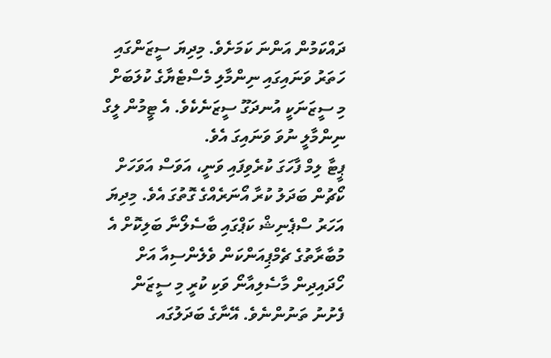ދައްކަމުން އަންނަ ކަމަށެވެ. މިދިޔަ ސީޒަންގައި ހަތަރު ވަނައިގައި ނިންމާލި މެސްޓެޔާގެ ކުލަބަށް މި ސީޒަނަކީ އުނދަގޫ ސީޒަނެކެވެ. އެ ޓީމުން ލީގް ނިންމާލީ ނުވަ ވަނައިގަ އެވެ.
ޕީޓާ ލިމް ފާހަގަ ކުރެވިފައި ވަނީ، އަވަސް އަވަހަށް ކޯޗުން ބަދަލު ކުރާ އޯނަރެއްގެ ގޮތުގަ އެވެ. މިދިޔަ އަހަރު ސްޕެނިޝް ކަޕްގައި ބާސެލޯނާ ބަލިކޮށް އެ މުބާރާތުގެ ޗެމްޕިއަންކަން ވެލެންސިއާ އަށް ހޯދައިދިން މާސެލިއާނޯ ވަކި ކުރީ މި ސީޒަން ފެށުނު ތަނުންނެވެ. އޭނާގެ ބަދަލުގައ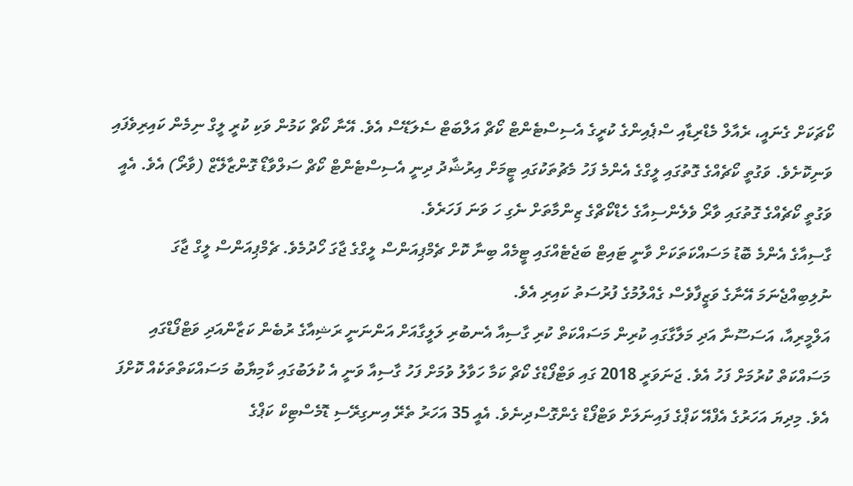ކޯޗަކަށް ގެނައީ، ރެއާލް މެޑްރިޑާއި ސްޕެއިންގެ ކުރީގެ އެސިސްޓެންޓް ކޯޗް އަލްބަޓް ސެލަޑޭސް އެވެ. އޭނާ ކޯޗް ކަމުން ވަކި ކުރީ ލީގް ނިމެން ކައިރިވެފައި ވަނިކޮށެވެ. ވަގުތީ ކޯޗެއްގެ ގޮތުގައި ލީގްގެ އެންމެ ފަހު މެޗުތަކުގައި ޓީމަށް އިރުޝާދު ދިނީ އެސިސްޓެންޓް ކޯޗް ސަލްވާޑޯ ގޮންޒާލޭޒް (ވާރޯ) އެވެ. އެއީ ވަގުތީ ކޯޗެއްގެ ގޮތުގައި ވާރޯ ވެލެންސިއާގެ ހެޑްކޯޗްގެ ޒިންމާތަށް ނެގި ހަ ވަނަ ފަހަރެވެ.
ގާސިއާގެ އެންމެ ބޮޑު މަސައްކަތަކަށް ވާނީ ޓައިޓް ބަޖެޓެއްގައި ޓީމެއް ބިނާ ކޮށް ޗެމްޕިއަންސް ލީގްގެ ޖާގަ ހޯދުމެވެ. ޗެމްޕިއަންސް ލީގް ޖާގަ ނުލިބިއްޖެނަމަ އޭނާގެ ވަޒީފާވެސް ގެއްލުމުގެ ފުރުސަތު ކައިރި އެވެ.
އަލްމީރިއާ، އަސަސޫނާ އަދި މަލާގާގައި ކުރިން މަސައްކަތް ކުރި ގާސިއާ އެނބުރި ލަލީގާއަށް އަންނަނީ ރަޝިއާގެ ރުބެން ކަޒާންއަދި ވަޓްފޯޑްގައި މަސައްކަތް ކުރުމަށް ފަހު އެވެ. ޖަނަވަރީ 2018 ގައި ވަޓްފޯޑްގެ ކޯޗް ކަމާ ހަވާލު ވުމަށް ފަހު ގާސިއާ ވަނީ އެ ކުލަބުގައި ކާމިޔާބު މަސައްކަތްތަކެއް ކޮށްފަ އެވެ. މިދިޔަ އަހަރުގެ އެފްއޭ ކަޕްގެ ފައިނަލަށް ވަޓްފޯޑް ގެންގޮސްދިނެވެ. އެއީ 35 އަހަރު ތެރޭ އިނގިރޭސި ޑޮމެސްޓިކް ކަޕްގެ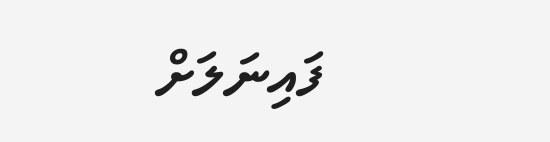ފައިނަލަށް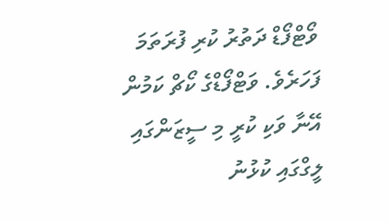ވޯޓްފޯޑް ދަތުރު ކުރި ފުރަތަމަ ފަހަރެވެ. ވަޓްފޯޑްގެ ކޯޗް ކަމުން އޭނާ ވަކި ކުރީ މި ސީޒަންގައި ލީގްގައި ކުޅުނު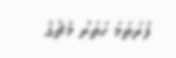ފުރަތަމަ ހަތަރު މެޗުގެ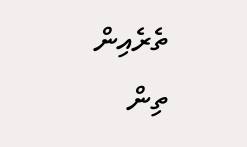ތެރެއިން ތިން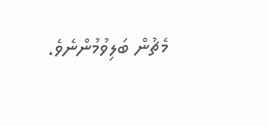މެޗުން ބަލިވުމުންނެވެ.